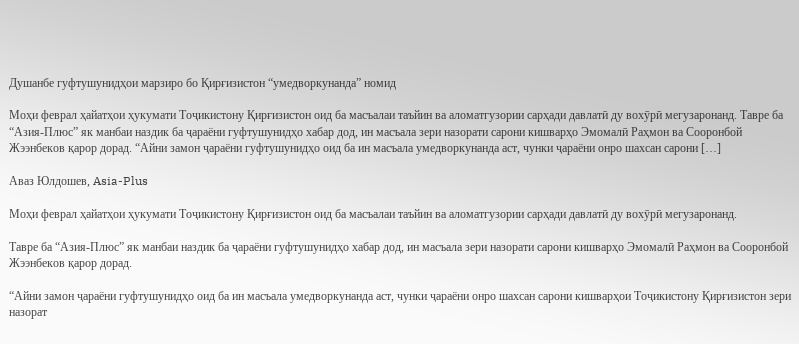Душанбе гуфтушунидҳои марзиро бо Қирғизистон “умедворкунанда” номид

Моҳи феврал ҳайатҳои ҳукумати Тоҷикистону Қирғизистон оид ба масъалаи таъйин ва аломатгузории сарҳади давлатӣ ду вохӯрӣ мегузаронанд. Тавре ба “Азия-Плюс” як манбаи наздик ба ҷараёни гуфтушунидҳо хабар дод, ин масъала зери назорати сарони кишварҳо Эмомалӣ Раҳмон ва Сооронбой Жээнбеков қарор дорад. “Айни замон ҷараёни гуфтушунидҳо оид ба ин масъала умедворкунанда аст, чунки ҷараёни онро шахсан сарони […]

Аваз Юлдошев, Asia-Plus

Моҳи феврал ҳайатҳои ҳукумати Тоҷикистону Қирғизистон оид ба масъалаи таъйин ва аломатгузории сарҳади давлатӣ ду вохӯрӣ мегузаронанд.

Тавре ба “Азия-Плюс” як манбаи наздик ба ҷараёни гуфтушунидҳо хабар дод, ин масъала зери назорати сарони кишварҳо Эмомалӣ Раҳмон ва Сооронбой Жээнбеков қарор дорад.

“Айни замон ҷараёни гуфтушунидҳо оид ба ин масъала умедворкунанда аст, чунки ҷараёни онро шахсан сарони кишварҳои Тоҷикистону Қирғизистон зери назорат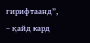гирифтаанд”, – қайд кард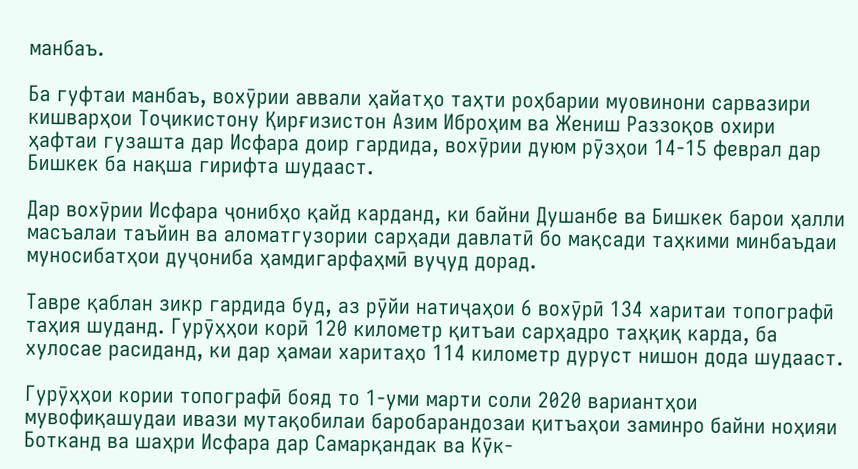манбаъ.

Ба гуфтаи манбаъ, вохӯрии аввали ҳайатҳо таҳти роҳбарии муовинони сарвазири кишварҳои Тоҷикистону Қирғизистон Азим Иброҳим ва Жениш Раззоқов охири ҳафтаи гузашта дар Исфара доир гардида, вохӯрии дуюм рӯзҳои 14-15 феврал дар Бишкек ба нақша гирифта шудааст.

Дар вохӯрии Исфара ҷонибҳо қайд карданд, ки байни Душанбе ва Бишкек барои ҳалли масъалаи таъйин ва аломатгузории сарҳади давлатӣ бо мақсади таҳкими минбаъдаи муносибатҳои дуҷониба ҳамдигарфаҳмӣ вуҷуд дорад.

Тавре қаблан зикр гардида буд, аз рӯйи натиҷаҳои 6 вохӯрӣ 134 харитаи топографӣ таҳия шуданд. Гурӯҳҳои корӣ 120 километр қитъаи сарҳадро таҳқиқ карда, ба хулосае расиданд, ки дар ҳамаи харитаҳо 114 километр дуруст нишон дода шудааст.

Гурӯҳҳои кории топографӣ бояд то 1-уми марти соли 2020 вариантҳои мувофиқашудаи ивази мутақобилаи баробарандозаи қитъаҳои заминро байни ноҳияи Ботканд ва шаҳри Исфара дар Самарқандак ва Кӯк-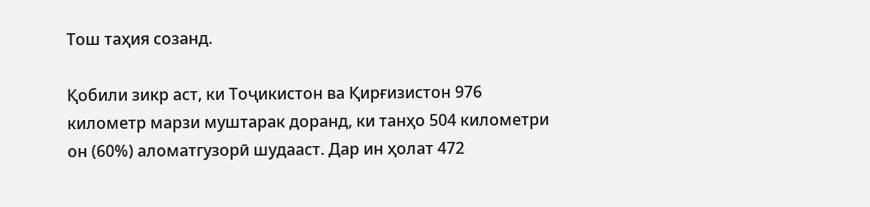Тош таҳия созанд.

Қобили зикр аст, ки Тоҷикистон ва Қирғизистон 976 километр марзи муштарак доранд, ки танҳо 504 километри он (60%) аломатгузорӣ шудааст. Дар ин ҳолат 472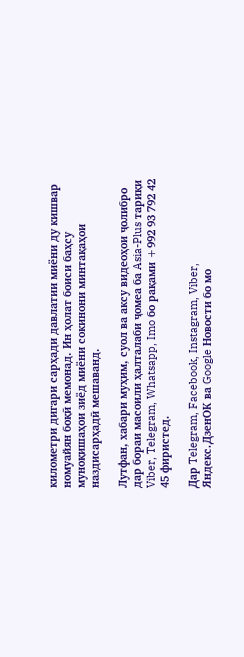километри дигари сарҳади давлатии миёни ду кишвар номуайян боқӣ мемонад. Ин ҳолат боиси баҳсу муноқишаҳои зиёд миёни сокинони минтақаҳои наздисарҳадӣ мешаванд.

Лутфан, хабари муҳим, суол ва аксу видеоҳои ҷолибро дар бораи масоили ҳалталаби ҷомеа ба Asia-Plus тариқи Viber, Telegram, Whatsapp, Imo бо рақами +992 93 792 42 45 фиристед.

Дар Telegram, Facebook, Instagram, Viber, Яндекс.ДзенOK ва Google Новости бо мо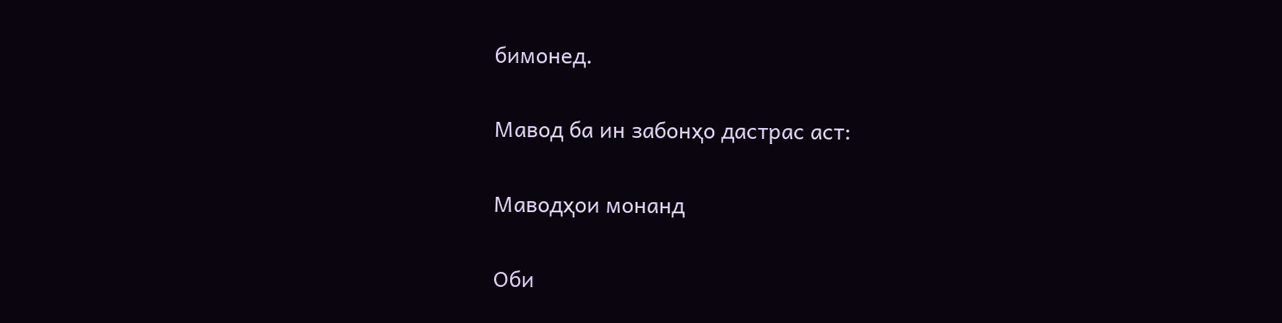бимонед.

Мавод ба ин забонҳо дастрас аст:

Маводҳои монанд

Оби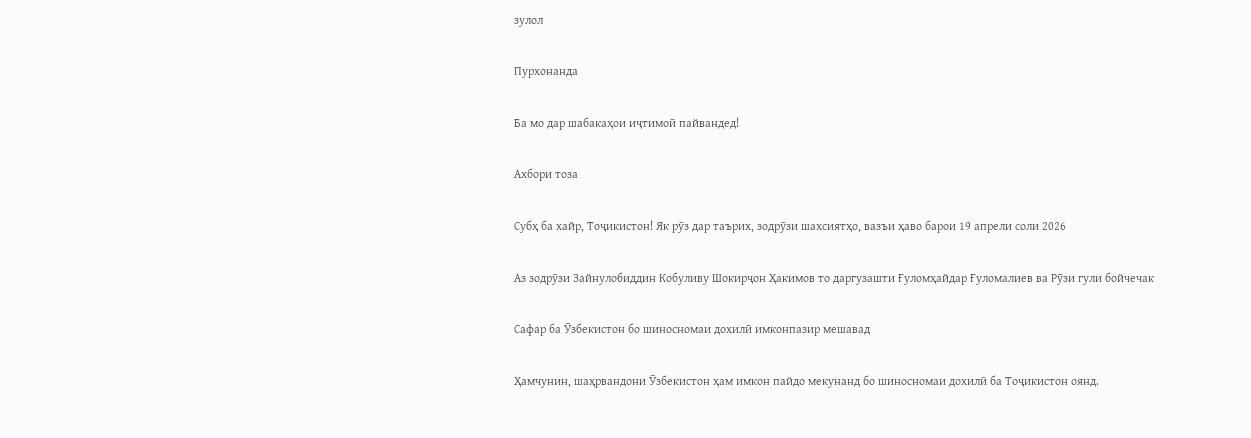зулол

Пурхонанда

Ба мо дар шабакаҳои иҷтимоӣ пайвандед!

Ахбори тоза

Субҳ ба хайр, Тоҷикистон! Як рӯз дар таърих, зодрӯзи шахсиятҳо, вазъи ҳаво барои 19 апрели соли 2026

Аз зодрӯзи Зайнулобиддин Кобуливу Шокирҷон Ҳакимов то даргузашти Ғуломҳайдар Ғуломалиев ва Рӯзи гули бойчечак

Сафар ба Ӯзбекистон бо шиносномаи дохилӣ имконпазир мешавад

Ҳамчунин, шаҳрвандони Ӯзбекистон ҳам имкон пайдо мекунанд бо шиносномаи дохилӣ ба Тоҷикистон оянд.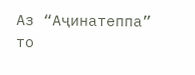Аз “Аҷинатеппа” то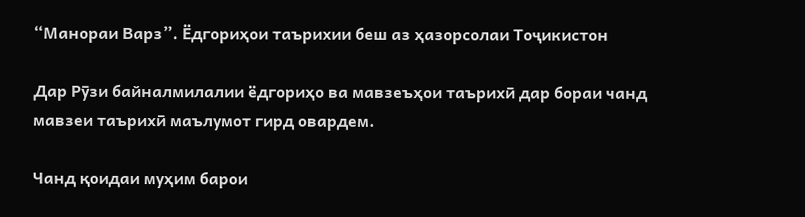“Манораи Варз”. Ёдгориҳои таърихии беш аз ҳазорсолаи Тоҷикистон

Дар Рӯзи байналмилалии ёдгориҳо ва мавзеъҳои таърихӣ дар бораи чанд мавзеи таърихӣ маълумот гирд овардем.

Чанд қоидаи муҳим барои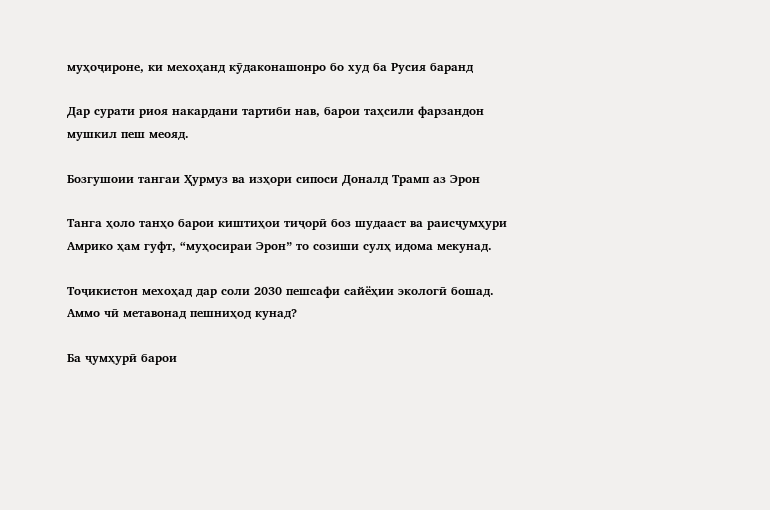муҳоҷироне, ки мехоҳанд кӯдаконашонро бо худ ба Русия баранд

Дар сурати риоя накардани тартиби нав, барои таҳсили фарзандон мушкил пеш меояд.

Бозгушоии тангаи Ҳурмуз ва изҳори сипоси Доналд Трамп аз Эрон

Танга ҳоло танҳо барои киштиҳои тиҷорӣ боз шудааст ва раисҷумҳури Амрико ҳам гуфт, “муҳосираи Эрон” то созиши сулҳ идома мекунад.

Тоҷикистон мехоҳад дар соли 2030 пешсафи сайёҳии экологӣ бошад. Аммо чӣ метавонад пешниҳод кунад?

Ба ҷумҳурӣ барои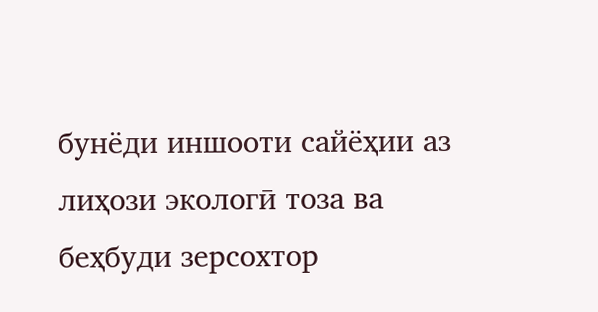бунёди иншооти сайёҳии аз лиҳози экологӣ тоза ва беҳбуди зерсохтор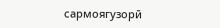сармоягузорӣ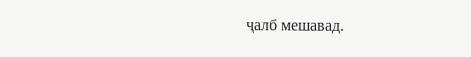ҷалб мешавад.